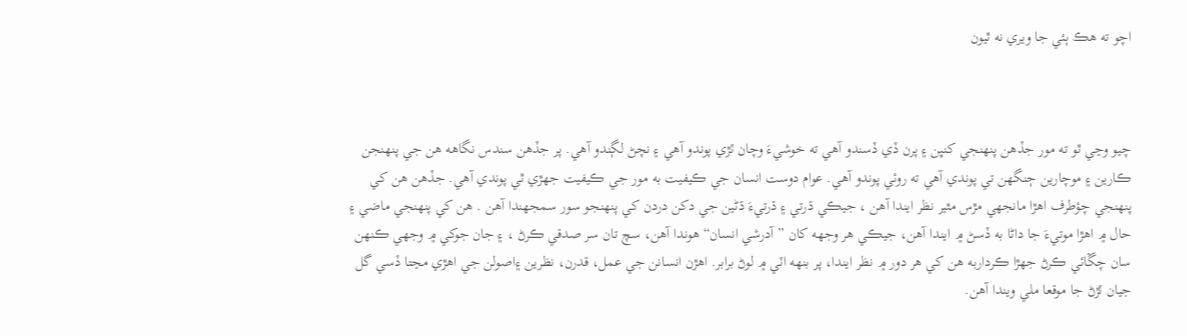اچو ته هڪ ٻئي جا ويري نه ٿيون



چيو وڃي ٿو ته مور جڏهن پنهنجي کنڀن ۽ پرن ڏي ڏسندو آهي ته خوشيءَ وچان ٽڙي پوندو آهي ۽ نچڻ لڳندو آهي. پر جڏهن سندس نگاهه هن جي پنهنجن ڪارين ۽ موچارين ڄنگهن تي پوندي آهي ته روئي پوندو آهي. عوام دوست انسان جي ڪيفيت به مور جي ڪيفيت جهڙي ٿي پوندي آهي. جڏهن هن کي پنهنجي چؤطرف اهڙا مانجهي مڙس مٿير نظر ايندا آهن ، جيڪي ڌرتي ۽ ڌرتيءَ ڌڻين جي دکن دردن کي پنهنجو سور سمجهندا آهن . هن کي پنهنجي ماضي ۽ حال ۾ اهڙا موتيءَ جا داڻا به ڏسڻ ۾ ايندا آهن، جيڪي هر وجهه کان ”آدرشي انسان“ هوندا آهن، سچ تان سر صدقي ڪرڻ ، ۽ جان جوکي ۾ وجهي ڪنهن سان چڱائي ڪرڻ جهڙا ڪرداربه هن کي هر دور ۾ نظر ايندا، پر بنهه اٽي ۾ لوڻ برابر. اهڙن انسانن جي عمل، قدرن، نظرين ۽اصولن جي اهڙي مڃتا ڏسي گل جيان ٽڙڻ جا موقعا ملي ويندا آهن.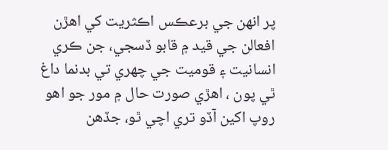پر انهن جي برعڪس اڪثريت کي اهڙن افعالن جي قيد ۾ قابو ڏسجي، جن ڪري انسانيت ۽ قوميت جي چهري تي بدنما داغ ٿي پون ، اهڙي صورت حال ۾ مور جو اهو روپ اکين آڏو تري اچي ٿو، جڏهن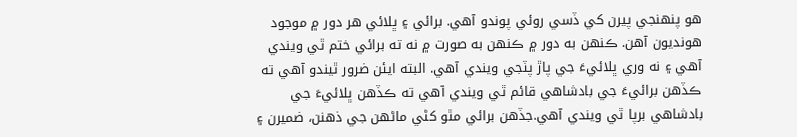هو پنهنجي پيرن کي ڏسي روئي پوندو آهي. برائي ۽ ڀلائي هر دور ۾ موجود هونديون آهن. ڪنهن به دور ۾ ڪنهن به صورت ۾ نه ته برائي ختم ٿي ويندي آهي ۽ نه وري ڀلائيءَ جي پاڙ پٽجي ويندي آهي. البته ايئن ضرور ٿيندو آهي ته ڪڏهن برائيءَ جي بادشاهي قائم ٿي ويندي آهي ته ڪڏهن ڀلائيءَ جي بادشاهي برپا ٿي ويندي آهي.جڏهن برائي مٿو کڻي ماڻهن جي ذهنن، ضميرن ۽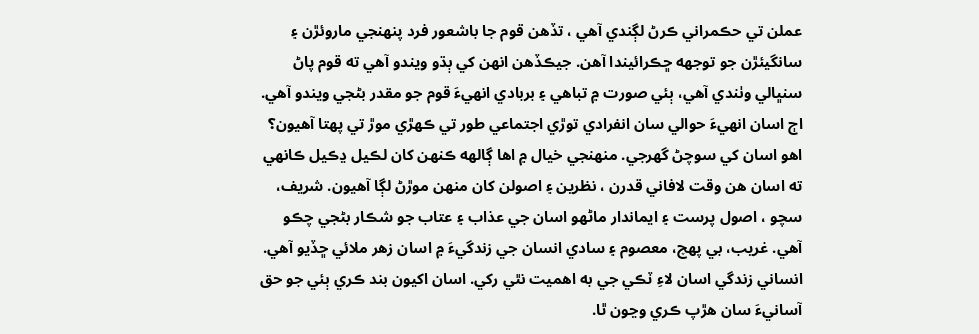عملن تي حڪمراني ڪرڻ لڳندي آهي ، تڏهن قوم جا باشعور فرد پنهنجي ماروئڙن ۽ سانگيئڙن جو توجهه ڇڪرائيندا آهن. جيڪڏهن انهن کي ٻڌو ويندو آهي ته قوم پاڻ سنڀالي وٺندي آهي، ٻئي صورت ۾ تباهي ۽ بربادي انهيءَ قوم جو مقدر بڻجي ويندو آهي. اڄ اسان انهيءَ حوالي سان انفرادي توڙي اجتماعي طور تي ڪهڙي موڙ تي پهتا آهيون؟ اهو اسان کي سوچڻ گهرجي. منهنجي خيال ۾ اها ڳالهه ڪنهن کان لڪيل ڍڪيل ڪانهي ته اسان هن وقت لافاني قدرن ، نظرين ۽ اصولن کان منهن موڙڻ لڳا آهيون. شريف، سچو ، اصول پرست ۽ ايماندار ماڻهو اسان جي عذاب ۽ عتاب جو شڪار بڻجي چڪو آهي. غريب، بي پهچ، معصوم ۽ سادي انسان جي زندگيءَ ۾ اسان زهر ملائي ڇڏيو آهي. انساني زندگي اسان لاءِ ٽڪي جي به اهميت نٿي رکي. اسان اکيون بند ڪري ٻئي جو حق آسانيءَ سان هڙپ ڪري وڃون ٿا.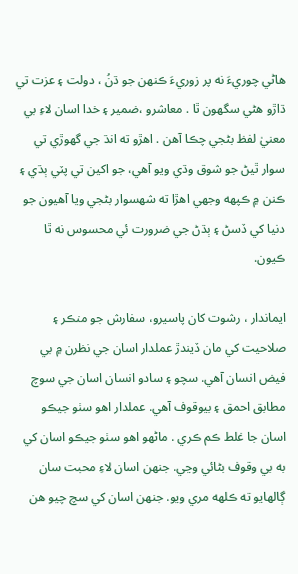هاڻي چوريءَ نه پر زوريءَ ڪنهن جو ڌنُ ، دولت ۽ عزت تي ڌاڙو هڻي سگهون ٿا . معاشرو ،ضمير ۽ خدا اسان لاءِ بي معنيٰ لفظ بڻجي چڪا آهن . اهڙو ته انڌ جي گهوڙي تي سوار ٿيڻ جو شوق وڌي ويو آهي، جو اکين تي پٽي ٻڌي ۽ ڪنن ۾ ڪپهه وجهي اهڙا ته شهسوار بڻجي ويا آهيون جو دنيا کي ڏسڻ ۽ ٻڌڻ جي ضرورت ئي محسوس نه ٿا ڪيون.

ايماندار ، رشوت کان پاسيرو، سفارش جو منڪر ۽ صلاحيت کي مان ڏيندڙ عملدار اسان جي نظرن ۾ بي فيض انسان آهي. سچو ۽ سادو انسان اسان جي سوچ مطابق احمق ۽ بيوقوف آهي. عملدار اهو سٺو جيڪو اسان جا غلط ڪم ڪري . ماڻهو اهو سٺو جيڪو اسان کي به بي وقوف بڻائي وڃي. جنهن اسان لاءِ محبت سان ڳالهايو ته ڪلهه مري ويو. جنهن اسان کي سچ چيو هن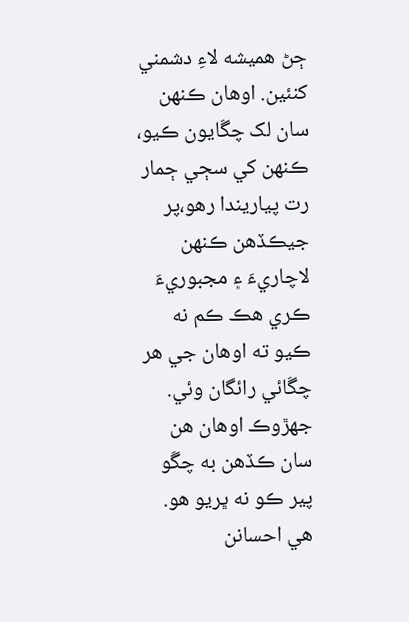ڄڻ هميشه لاءِ دشمني کنئين. اوهان ڪنهن سان لک چڱايون ڪيو، ڪنهن کي سڄي ڄمار رت پياريندا رهو،پر جيڪڏهن ڪنهن لاچاريءَ ۽ مجبوريءَ ڪري هڪ ڪم نه ڪيو ته اوهان جي هر چڱائي رائگان وئي. جهڙوڪ اوهان هن سان ڪڏهن به چڱو پير ڪو نه ڀريو هو. هي احسانن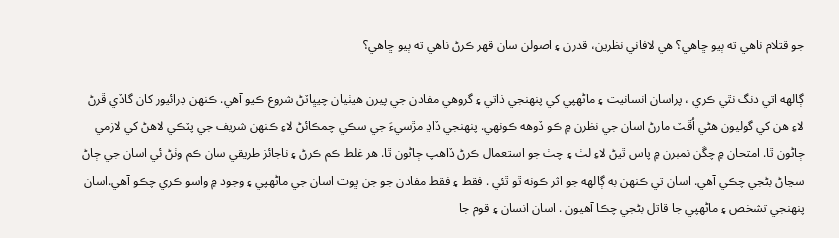جو قتلام ناهي ته ٻيو ڇاهي؟ هي لافاني نظرين، قدرن ۽ اصولن سان قهر ڪرڻ ناهي ته ٻيو ڇاهي؟

ڳالهه اتي دنگ نٿي ڪري ، پراسان انسانيت ۽ ماڻهپي کي پنهنجي ذاتي ۽ گروهي مفادن جي پيرن هيٺيان چيڀاٽڻ شروع ڪيو آهي. ڪنهن ڊرائيور کان گاڏي ڦرڻ لاءِ هن کي گوليون هڻي اُڦٽ مارڻ اسان جي نظرن ۾ ڪو ڏوهه ڪونهي. پنهنجي ڏاڍ مڙسيءَ جي سڪي چمڪائڻ لاءِ ڪنهن شريف جي پٽڪي لاهڻ کي لازمي ڄاڻون ٿا. امتحان ۾ چڱن نمبرن ۾ پاس ٿيڻ لاءِ لٺ ۽ چٺ جو استعمال ڪرڻ ڏاهپ ڄاڻون ٿا. هر غلط ڪم ڪرڻ ۽ ناجائز طريقي سان ڪم وٺڻ ئي اسان جي ڄاڻ سڃاڻ بڻجي چڪي آهي. اسان تي ڪنهن به ڳالهه جو اثر ڪونه ٿو ٿئي . فقط ۽ فقط مفادن جو جن ڀوت اسان جي ماڻهپي ۽ وجود ۾ واسو ڪري چڪو آهي.اسان پنهنجي تشخص ۽ ماڻهپي جا قاتل بڻجي چڪا آهيون . اسان انسان ۽ قوم جا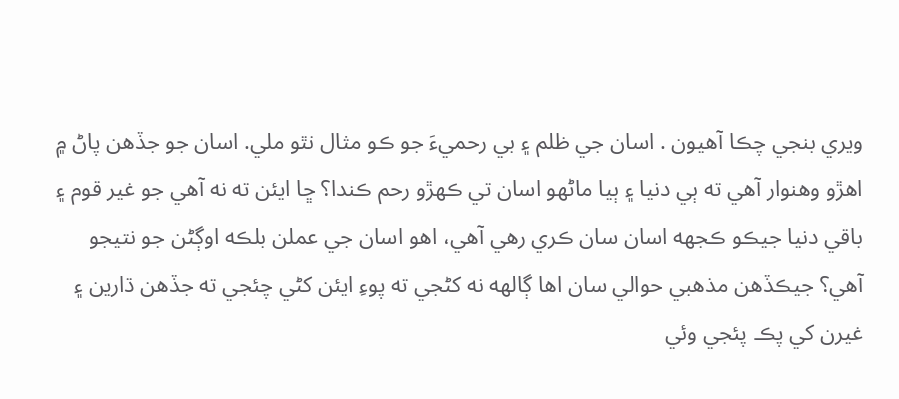ويري بنجي چڪا آهيون . اسان جي ظلم ۽ بي رحميءَ جو ڪو مثال نٿو ملي. اسان جو جڏهن پاڻ ۾ اهڙو وهنوار آهي ته ٻي دنيا ۽ ٻيا ماڻهو اسان تي ڪهڙو رحم ڪندا؟ ڇا ايئن ته نه آهي جو غير قوم ۽ باقي دنيا جيڪو ڪجهه اسان سان ڪري رهي آهي، اهو اسان جي عملن بلڪه اوڳڻن جو نتيجو آهي؟ جيڪڏهن مذهبي حوالي سان اها ڳالهه نه کڻجي ته پوءِ ايئن کڻي چئجي ته جڏهن ڌارين ۽ غيرن کي پڪ پئجي وئي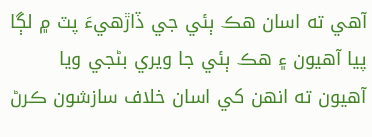آهي ته اسان هڪ ٻئي جي ڏاڙهيءَ پٽ ۾ لڳا پيا آهيون ۽ هڪ ٻئي جا ويري بڻجي ويا آهيون ته انهن کي اسان خلاف سازشون ڪرڻ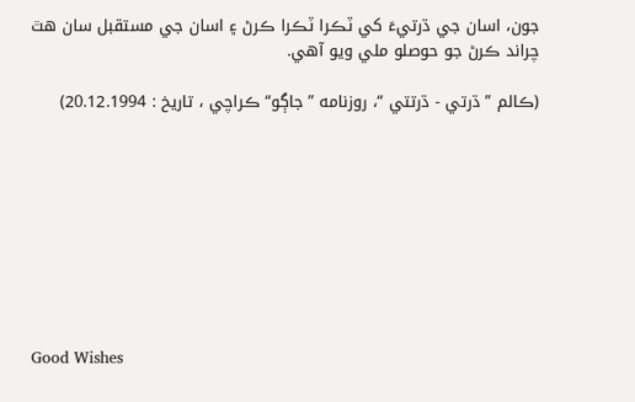جون، اسان جي ڌرتيءَ کي ٽڪرا ٽڪرا ڪرڻ ۽ اسان جي مستقبل سان هٿ چراند ڪرڻ جو حوصلو ملي ويو آهي.

(ڪالم ”ڌرتي - ڌرتتي “، روزنامه ”جاڳو“ ڪراچي ، تاريخ : 20.12.1994)









Good Wishes